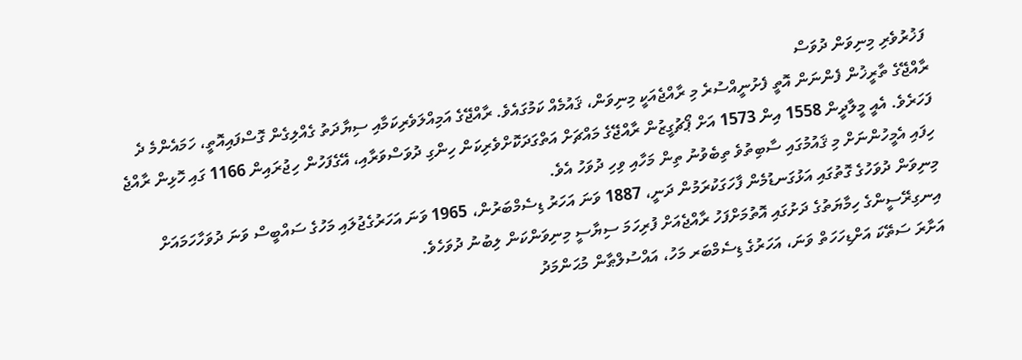ފަޚުރުވެރި މިނިވަން ދުވަސް
ރާއްޖޭގެ ތާރީޚުން ފެންނަން އޮތީ ފެށުނީއްސުރެ މި ރާއްޖެއަކީ މިނިވަން، ޤައުމެއް ކަމުގައެވެ. ރާއްޖޭގެ އަމިއްލަވެރިކަމާއި ސިޔާދަތު ގެއްލިގެން ގޮސްފައިއޮތީ، ހަމައެންމެ ދެ ފަހަރެވެ. އެއީ މީލާދީން 1558 އިން 1573 އަށް ޕޯޗުގީޒުން ރާއްޖޭގެ މައްޗަށް އަތްގަދަކޮށްވެރިކަން ހިންގި ދުވަސްވަރާއި، އޭގެފަހުން ހިޖުރައިން 1166 ގައި ހޮޅިން ރާއްޖެ ހިފައި އެމީހުންނަށް މި ޤައުމުގައި ސާބިތުވެ ތިބެވުނު ތިން މަހާއި ވިހި ދުވަހު އެވެ.
މިނިވަން ދުވަހުގެ ގޮތުގައި އަޅުގަނޑުމެން ފާހަގަކުރަމުން ދަނީ، 1887 ވަނަ އަހަރު ޑިސެމްބަރުން، 1965 ވަނަ އަހަރުގެޖުލައި މަހުގެ ސައްބީސް ވަނަ ދުވަހާހަމައަށް އިނގިރޭސީންގެ ހިމާޔަތުގެ ދަށުގައި އޮތުމަށްފަހު ރާއްޖެއަށް ފުރިހަމަ ސިޔާސީ މިނިވަންކަން ލިބުނު ދުވަހެވެ.
އަށާރަ ސަތޭކަ އަށްޑިހަހަތް ވަނަ، އަހަރުގެ ޑިސެމްބަރ މަހު، އައްސުލްޠާން މުޙަންމަދު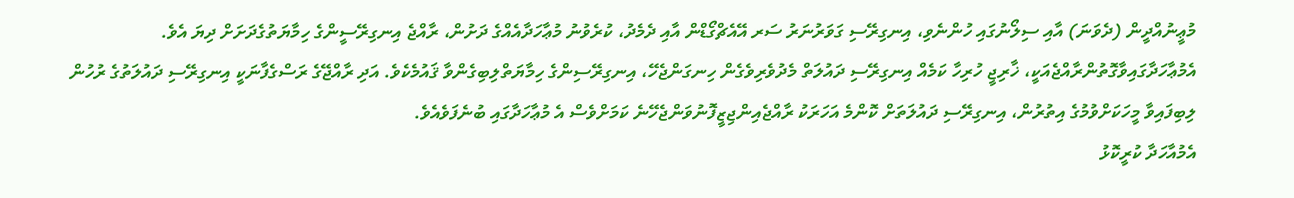މުޢީނުއްދީން (ދެވަނަ) އާއި ސިލޯނުގައި ހުންނެވި، އިނގިރޭސި ގަވަރުނަރު ސަރ އޭއެޗްގޯޑްން އާއި ދެމެދު، ކުރެވުނު މުޢާހަދާއެއްގެ ދަށުން، ރާއްޖެ އިނގިރޭސީންގެ ހިމާޔަތުގެދަށަށް ދިޔަ އެވެ.
އެމުޢާހަދާގައިވާގޮތުންރާއްޖެއަކީ، ޚާރިޖީ ހުރިހާ ކަމެއް އިނގިރޭސި ދައުލަތް މެދުވެރިވެގެން ހިނގަންޖެހޭ، އިނގިރޭސިންގެ ހިމާޔަތްލިބިގެންވާ ޤައުމެކެވެ. އަދި ރާއްޖޭގެ ރަސްގެފާނަކީ އިނގިރޭސި ދައުލަތުގެ ރުހުން ލިބިފައިވާ މީހަކަށްވުމުގެ އިތުރުން، އިނގިރޭސި ދައުލަތަށް ކޮންމެ އަހަރަކު ރާއްޖެއިންޖިޒީފޮނުވަންޖެހޭނެ ކަމަށްވެސް އެ މުޢާހަދާގައި ބުނެފަވެއެވެ.
އެމުއާހަދާ ކުރީކޮޅު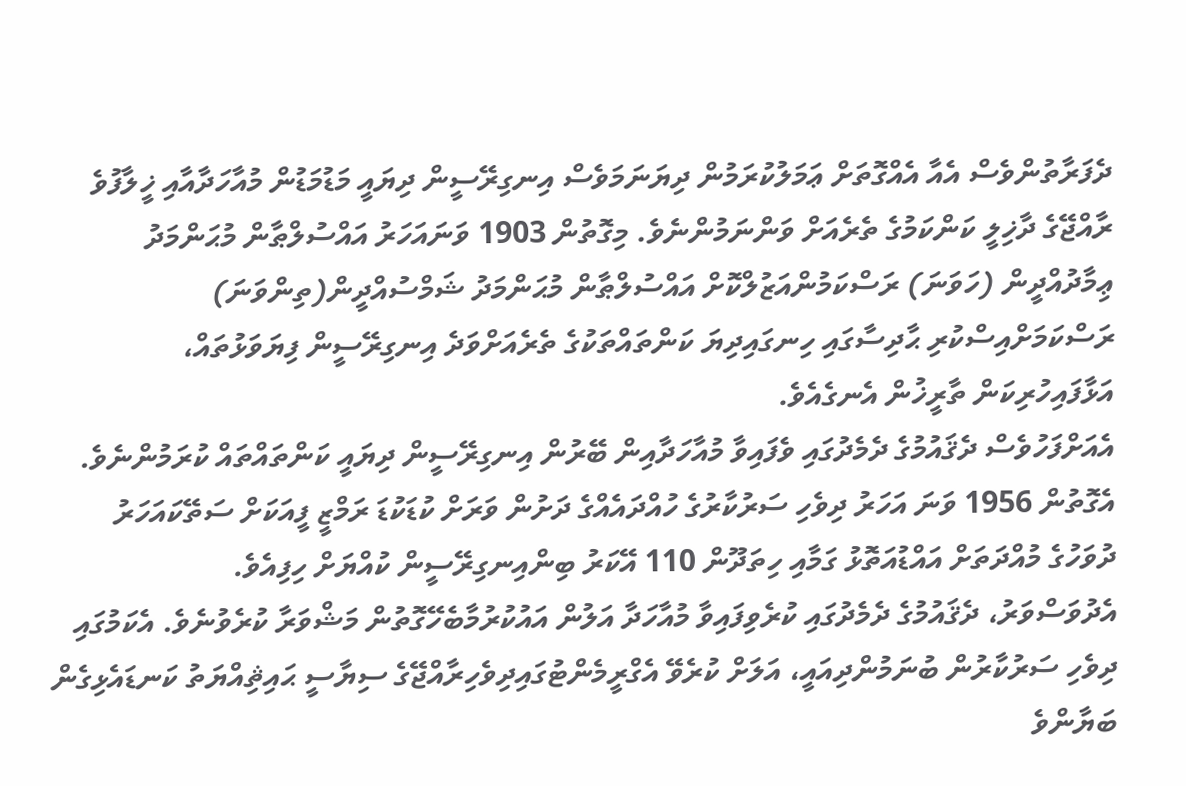ދެފަރާތުންވެސް އެއާ އެއްގޮތަށް ޢަމަލުކުރަމުން ދިޔަނަމަވެސް އިނގިރޭސީން ދިޔައީ މަޑުމަޑުން މުއާހަދާއާއި ޚީލާފުވެ ރާއްޖޭގެ ދާޚިލީ ކަންކަމުގެ ތެރެއަށް ވަންނަމުންނެވެ. މިގޮތުން 1903 ވަނައަހަރު އައްސުލްޠާން މުޙަންމަދު ޢިމާދުއްދީން (ހަވަނަ) ރަސްކަމުންއަޒުލްކޮށް އައްސުލްޠާން މުޙަންމަދު ޝަމްސުއްދީން(ތިންވަނަ) ރަސްކަމަށްއިސްކުރި ޙާދިސާގައި ހިނގައިދިޔަ ކަންތައްތަކުގެ ތެރެއަށްވަދެ އިނގިރޭސީން ފިޔަވަޅުތައް، އަޅާފައިހުރިކަން ތާރީޚުން އެނގެއެވެ.
އެއަށްފަހުވެސް ދެޤައުމުގެ ދެމެދުގައި ވެފައިވާ މުއާހަދާއިން ބޭރުން އިނގިރޭސީން ދިޔައީ ކަންތައްތައް ކުރަމުންނެވެ. އެގޮތުން 1956 ވަނަ އަހަރު ދިވެހި ސަރުކާރުގެ ހުއްދައެއްގެ ދަށުން ވަރަށް ކުޑަކުޑަ ރަމްޒީ ފީއަކަށް ސަތޭކައަހަރު ދުވަހުގެ މުއްދަތަށް އައްޑުއަތޮޅު ގަމާއި ހިތަދޫން 110 އޭކަރު ބިންއިނގިރޭސީން ކުއްޔަށް ހިފިއެވެ.
އެދުވަސްވަރު، ދެޤައުމުގެ ދެމެދުގައި ކުރެވިފައިވާ މުއާހަދާ އަލުން އައުކުރުމާބެހޭގޮތުން މަޝްވަރާ ކުރެވުނެވެ. އެކަމުގައި ދިވެހި ސަރުކާރުން ބުނަމުންދިއައީ، އަލަށް ކުރެވޭ އެގްރީމެންޓުގައިދިވެހިރާއްޖޭގެ ސިޔާސީ ޙައިޘިއްޔަތު ކަނޑައެޅިގެން ބަޔާންވެ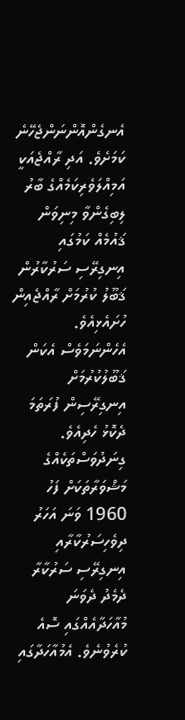އެނގެންއޮންނަންޖެހޭނެ ކަމަށެވެ. އަދި ރާއްޖެއަކީ އަމިއްލަވެރިކަމެއްގެ ބާރު ލިބިގެންވާ މިނިވަން ޤައުމެއް ކަމުގައި އިނގިރޭސި ސަރުކާރުން ޤަބޫލު ކުރުމަށް ރާއްޖެއިން ހުށައެޅިއެވެ. އެހެންނަމަވެސް އެކަން ޤަބޫލުކުރުމަށް އިނގިރޭސިން ފުރަތަމަ ދެކޮޅު ހެދިއެވެ. ގިނަދުވަސްތަކެއްގެ މަޝްވަރާތަކަށް ފަހު 1960 ވަނަ އަހަރު ދިވެހިސަރުކާރާއި އިނގިރޭސި ސަރުކާރާ ދެމެދު ދެވަނަ މުއާހަދާއެއްގައި ސޮއެ ކުރެވުނެވެ. އެމުއާހަދާގައި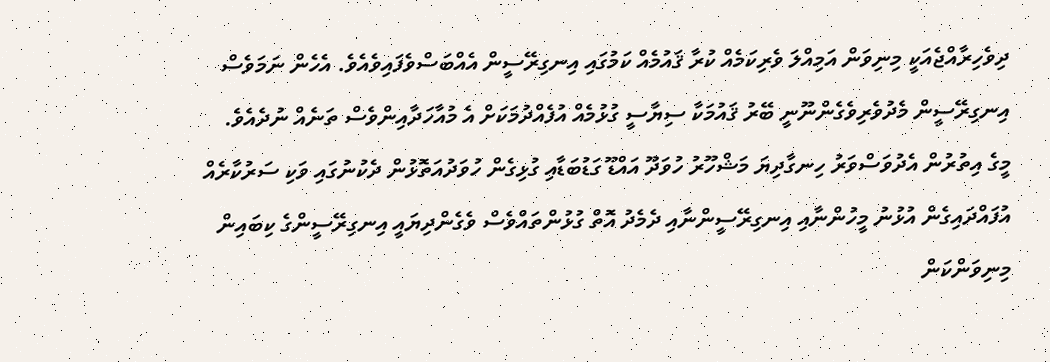ދިވެހިރާއްޖެއަކީ މިނިވަން އަމިއްލަ ވެރިކަމެއް ކުރާ ޤައުމެއް ކަމުގައި އިނގިރޭސީން އެއްބަސްވެފައިވެއެވެ. އެހެން ނަމަވެސް އިނގިރޭސީން މެދުވެރިވެގެންނޫނީ ބޭރު ޤައުމަކާ ސިޔާސީ ގުޅުމެއް އުފެއްދުމަކަށް އެ މުއާހަދާއިންވެސް ތަނެއް ނުދެއެވެ.
މީގެ އިތުރުން އެދުވަސްވަރު ހިނގާދިޔަ މަޝްހޫރު ހުވަދޫ އައްޑޫ ގަޑުބަޑާއި ގުޅިގެން ހުވަދުއަތޮޅުން ދެކުނުގައި ވަކި ސަރުކާރެއް އުފައްދައިގެން އުޅުނު މީހުންނާއި އިނގިރޭސީންނާއި ދެމެދު އޮތް ގުޅުންތައްވެސް ވެގެންދިޔައީ އިނގިރޭސީންގެ ކިބައިން މިނިވަންކަން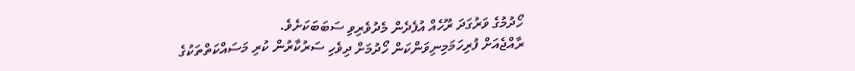ހޯދުމުގެ ވަރުގަދަ ރޫހެއް އުފެދެން މެދުވެރިވި ސަބަބަކަށެވެ.
ރާއްޖެއަށް ފުރިހަމަމިނިވަންކަން ހޯދުމަށް ދިވެހި ސަރުކާރުން ކުރި މަސައްކަތްތަކުގެ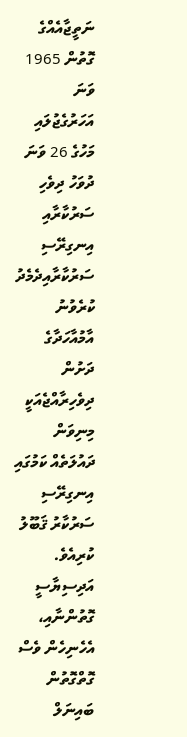ނަތީޖާއެއްގެ ގޮތުން 1965 ވަނަ އަހަރުގެޖުލައި މަހުގެ 26 ވަނަ ދުވަހު ދިވެހި ސަރުކާރާއި އިނގިރޭސި ސަރުކާރާއިދެމެދު ކުރެވުނު އާމުއާހަދާގެ ދަށުން ދިވެހިރާއްޖެއަކީ މިނިވަން ދައުލަތެއް ކަމުގައި އިނގިރޭސި ސަރުކާރު ޤަބޫލު ކުރިއެވެ. އަދިސިޔާސީ ގޮތުންނާއި، އެހެނިހެން ވެސް ގޮތްގޮތުން ބައިނަލް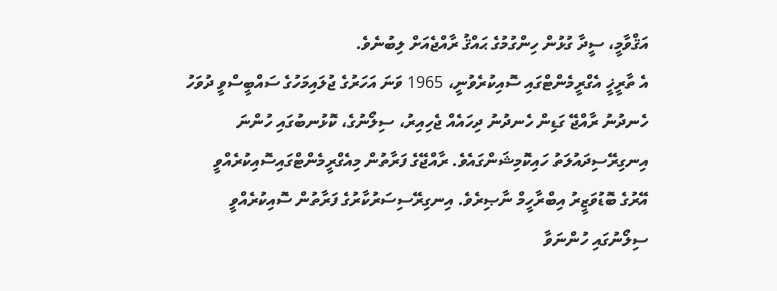އަޤްވާމީ، ސީދާ ގުޅުން ހިންގުމުގެ ޙައްޤު ރާއްޖެއަށް ލިބުނެވެ.
އެ ތާރީޚީ އެގްރީމެންޓްގައި ސޮއިކުރެވުނީ، 1965 ވަނަ އަހަރުގެ ޖުލައިމަހުގެ ސައްބީސްވީ ދުވަހު ހެނދުނު ރާއްޖޭ ގަޑިން ހެނދުނު ދިހައެއް ޖެހިއިރު، ސިލޯނުގެ، ކޮޅުނބުގައި ހުންނަ އިނގިރޭސިދައުލަތު ހައިކޮމިޝަންގައެވެ. ރާއްޖޭގެ ފަރާތުން މިއެގްރީމެންޓްގައިސޮއިކުރެއްވީ އޭރުގެ ބޮޑުވަޒީރު އިބްރާހީމް ނާޞިރެވެ. އިނގިރޭސިސަރުކާރުގެ ފަރާތުން ސޮއިކުރެއްވީ ސިލޯނުގައި ހުންނަވާ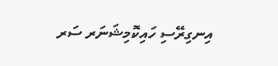އިނގިރޭސި ހައިކޮމިޝަނަރ ސަރ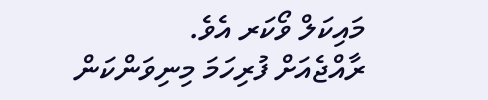މައިކަލް ވޯކަރ އެވެ.
ރާއްޖެއަށް ފުރިހަމަ މިނިވަންކަން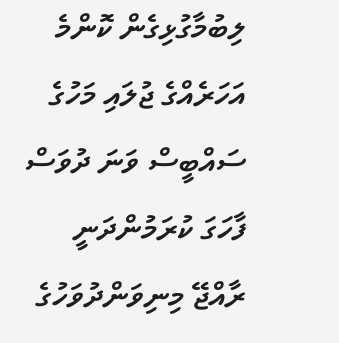ލިބުމާގުޅިގެން ކޮންމެ އަހަރެއްގެ ޖުލައި މަހުގެ ސައްބީސް ވަނަ ދުވަސް ފާހަގަ ކުރަމުންދަނީ ރާއްޖޭ މިނިވަންދުވަހުގެ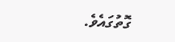ގޮތުގައެވެ.